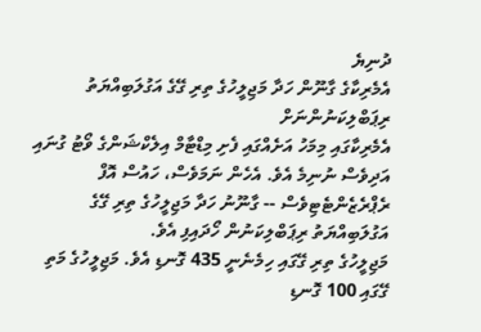ދުނިޔެ
އެމެރިކާގެ ގާނޫން ހަދާ މަޖިލީހުގެ ތިރި ގޭގެ އަގުލަބިއްޔަތު ރިޕަބްލިކަނުންނަށް
އެމެރިކާގައި މިމަހު އަށެއްގައި ފެށި މިޑްޓާމް އިލެކްޝަންގެ ވޯޓު ގުނައި އަދިވެސް ނުނިމެ އެވެ. އެހެން ނަމަވެސް، ހައުސް އޮފް ރެޕްރެޒެންޓެޓިވެސް -- ގާނޫނު ހަދާ މަޖިލީހުގެ ތިރި ގޭގެ އަގުލަބިއްޔަތު ރިޕަބްލިކަނުން ހޯދައިފި އެވެ.
މަޖިލީހުގެ ތިރި ގޭގައި ހިމެނެނީ 435 ގޮނޑި އެވެ. މަޖިލީހުގެ މަތި ގޭގައި 100 ގޮނޑި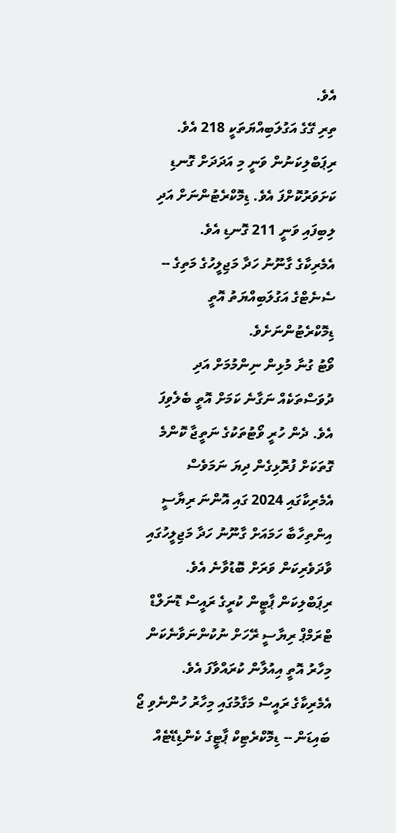އެވެ.
ތިރި ގޭގެ އަގުލަބިއްޔަތަކީ 218 އެވެ. ރިޕަބްލިކަނުން ވަނީ މި އަދަދަށް ގޮނޑި ކަށަވަރުކޮށްފަ އެވެ. ޑިމޮކްރެޓުންނަށް އަދި ލިބިފައި ވަނީ 211 ގޮނޑި އެވެ.
އެމެރިކާގެ ގާނޫނު ހަދާ މަޖިލީހުގެ މަތިގެ -- ސެނެޓްގެ އަގުލަބިއްޔަތު އޮތީ ޑިމޮކްރެޓުންނަށެވެ.
ވޯޓު ގުނާ މުޅިން ނިންމުމަށް އަދި ދުވަސްތަކެއް ނަގާނެ ކަމަށް އޮތީ ބެލެވިފަ އެވެ. ދެން ހުރީ ވޯޓުތަކުގެ ނަތީޖާ ކޮންމެ ގޮތަކަށް ފުރޮޅިގެން ދިޔަ ނަމަވެސް އެމެރިކާގައި 2024 ގައި އޮންނަ ރިޔާސީ އިންތިހާބާ ހަމައަށް ގާނޫނު ހަދާ މަޖިލީހުގައި ވާދަވެރިކަން ވަރަށް ބޮޑުވާނެ އެވެ.
ރިޕަބްލިކަން ޕާޓީން ކުރީގެ ރައީސް ޑޮނަލްޑް ޓްރަމްޕް ރިޔާސީ ރޭހަށް ނުކުންނަވާނެކަން މިހާރު އޮތީ އިއުލާން ކުރައްވާފަ އެވެ.
އެމެރިކާގެ ރައީސް މަގާމުގައި މިހާރު ހުންނެވި ޖޯ ބައިޑަން -- ޑިމޮކްރެޓިކް ޕާޓީގެ ކެންޑިޑޭޓެއް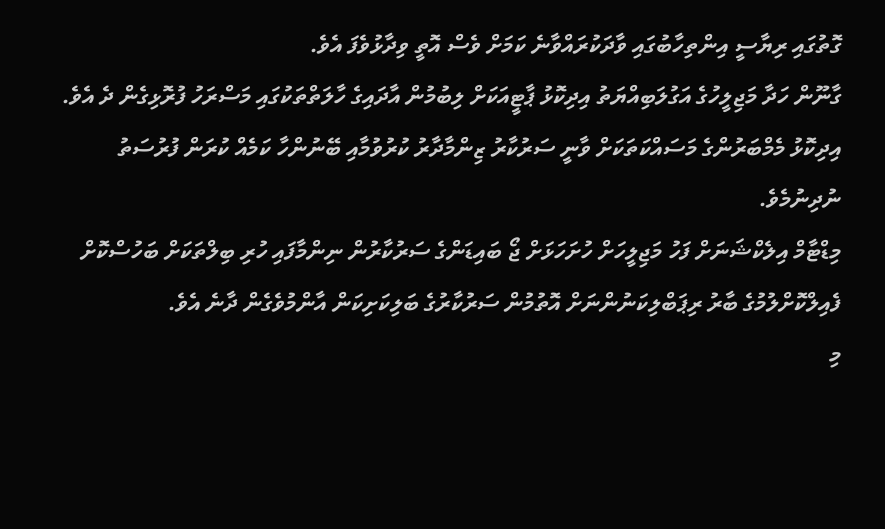ގޮތުގައި ރިޔާސީ އިންތިހާބުގައި ވާދަކުރައްވާނެ ކަމަށް ވެސް އޮތީ ވިދާޅުވެފަ އެވެ.
ގާނޫން ހަދާ މަޖިލީހުގެ އަގުލަބިއްޔަތު އިދިކޮޅު ޕާޓީއަކަށް ލިބުމުން އާދައިގެ ހާލަތްތަކުގައި މަސްރަހު ފުރޮޅިގެން ދެ އެވެ. އިދިކޮޅު މެމްބަރުންގެ މަސައްކަތަކަށް ވާނީ ސަރުކާރު ޒިންމާދާރު ކުރުވުމާއި ބޭނުންހާ ކަމެއް ކުރަން ފުރުސަތު ނުދިނުމެވެ.
މިޑްޓާމް އިލެކްޝަނަށް ފަހު މަޖިލީހަށް ހުށަހަޅަށް ޖޯ ބައިޑަންގެ ސަރުކާރުން ނިންމާފައި ހުރި ބިލްތަކަށް ބަހުސްކޮށް ފެއިލްކޮށްލުމުގެ ބާރު ރިޕަބްލިކަނުންނަށް އޮތުމުން ސަރުކާރުގެ ބަލިކަށިކަން އާންމުވެގެން ދާނެ އެވެ.
މި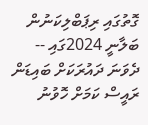ގޮތުގައި ރިޕަބްލިކަނުން ބަލާނީ 2024ގައި -- ދެވަނަ ދައުރަކަށް ބައިޑަން ރައީސް ކަމަށް ހޮވުނު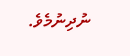ނުދިނުމެވެ.